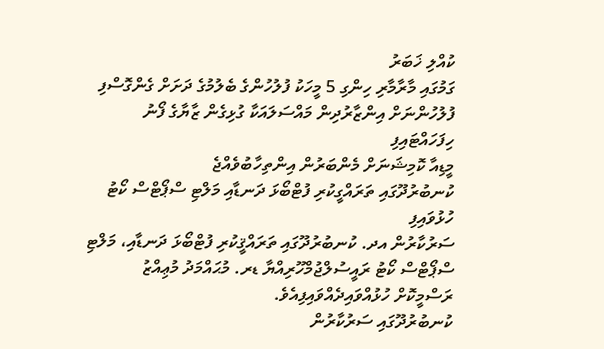ކުއްލި ޚަބަރު
ގަމުގައި މާރާމާރި ހިންގި 5 މީހަކު ފުލުހުންގެ ބެލުމުގެ ދަށަށް ގެންގޮސްފި
ފުލުހުންނަށް އިންޒާރުދިން މައްސަލައަކާ ގުޅިގެން ޒާޔާގެ ފޯނު ހިފަހައްޓައިފި
މީޑިއާ ކޮމިޝަނަށް މެންބަރުން އިންތިހާބުވެއްޖެ
ކުނބުރުދޫގައި ތަރައްގީކުރި ފުޓްބޯޅަ ދަނޑާއި މަލްޓި ސްޕޯޓްސް ކޯޓު ހުޅުވައިފި
ސަރުކާރުން އދ. ކުނބުރުދޫގައި ތަރައްޤީކުރި ފުޓްބޯޅަ ދަނޑާއި، މަލްޓި ސްޕޯޓްސް ކޯޓު ރައީސުލްޖުމްހޫރިއްޔާ ޑރ. މުޙައްމަދު މުޢިއްޒު ރަސްމީކޮށް ހުޅުއްވައިދެއްވައިފިއެވެ.
ކުނބުރުދޫގައި ސަރުކާރުން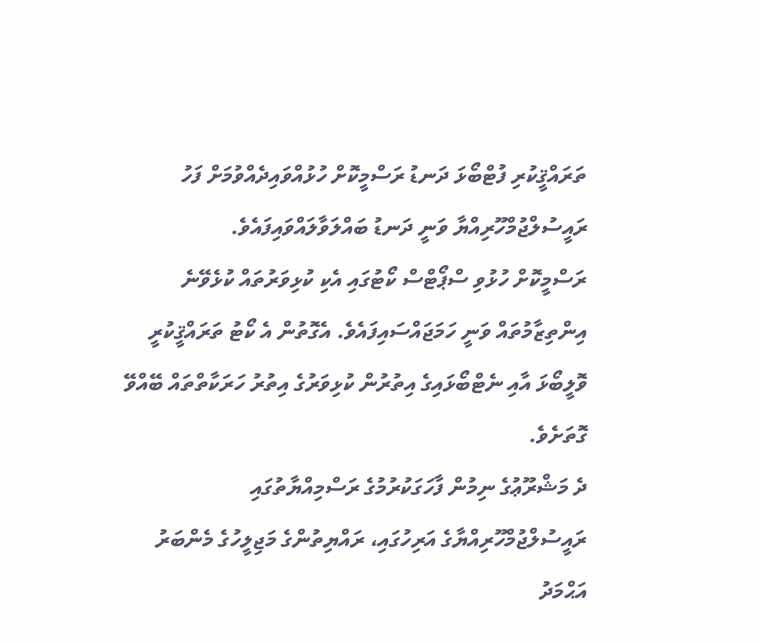ތަރައްޤީކުރި ފުޓްބޯޅަ ދަނޑު ރަސްމީކޮށް ހުޅުއްވައިދެއްވުމަށް ފަހު ރައީސުލްޖުމްހޫރިއްޔާ ވަނީ ދަނޑު ބައްލަވާލައްވައިފައެވެ.
ރަސްމީކޮށް ހުޅުވި ސްޕޯޓްސް ކޯޓުގައި އެކި ކުޅިވަރުތައް ކުޅެވޭނެ އިންތިޒާމުތައް ވަނީ ހަމަޖައްސައިފައެވެ. އެގޮތުން އެ ކޯޓު ތަރައްޤީކުރީ ވޮލީބޯޅަ އާއި ނެޓްބޯޅައިގެ އިތުރުން ކުޅިވަރުގެ އިތުރު ހަރަކާތްތައް ބޭއްވޭ ގޮތަށެވެ.
ދެ މަޝްރޫޢުގެ ނިމުން ފާހަގަކުރުމުގެ ރަސްމިއްޔާތުގައި ރައީސުލްޖުމްހޫރިއްޔާގެ އަރިހުގައި، ރައްޔިތުންގެ މަޖިލީހުގެ މެންބަރު އަޙްމަދު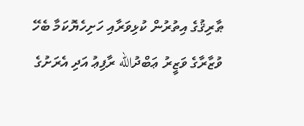ޠާރިޤުގެ އިތުރުން ކުޅިވަރާއި ހަށިހެޔޮކަމާ ބެހޭ ވުޒާރާގެ ވަޒީރު ޢަބްދުالله ރާފިޢު އަދި އެރަށުގެ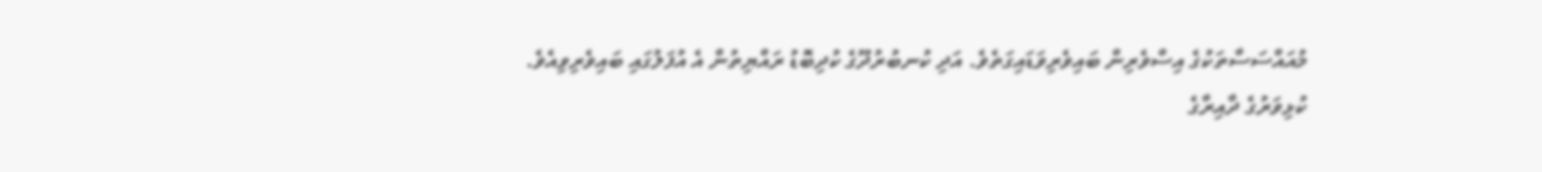މުއައްސަސާތަކުގެ އިސްވެރިން ބައިވެރިވަޑައިގަތެވެ. އަދި ކުނބުރުދޫގެ ކުދިބޮޑު ރައްޔިތުން އެ އުފަލުގައި ބައިވެރިވިއެވެ.
ކުޅިވަރުގެ ދާއިރާގެ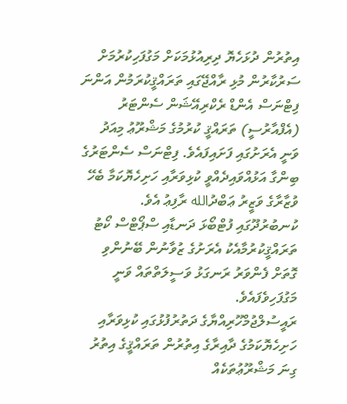އިތުރުން ދުޅަހެޔޮ ދިރިއުޅުމަކަށް މަގުފަހިކުރުމަށް ސަރުކާރުން މުޅި ރާއްޖޭގައި ތަރައްޤީކުރަމުން އަންނަ ފިޓްނަސް އެންޑް ރެކްރިއޭޝަން ސެންޓަރު (އެފްއާރުސީ) ތަރައްޤީ ކުރުމުގެ މަޝްރޫޢު މިއަދު ވަނީ އެރަށުގައި ފަށައިފައެވެ. ފިޓްނަސް ސެންޓަރުގެ ބިންގާ އަޅުއްވައިދެއްވީ ކުޅިވަރާއި ހަށިހެޔޮކަމާ ބެހޭ ވުޒާރާގެ ވަޒީރު ޢަބްދުالله ރާފިޢު އެވެ.
ކުނބުރުދޫގައި ފުޓްބޯޅަ ދަނޑާއި ސްޕޯޓްސް ކޯޓު ތަރައްޤީކުރުމާއެކު އެރަށުގެ ޒުވާނުން ބޭނުންވި ގޮތަށް ފެންވަރު ރަނގަޅު ވަސީލަތްތައް ވަނީ މަގުފަހިވެފައެވެ.
ރައީސުލްޖުމްހޫރިއްޔާގެ ދަތުރުފުޅުގައި ކުޅިވަރާއި ހަށިހެޔޮކަމުގެ ދާއިރާގެ އިތުރުން ތަރައްޤީގެ އިތުރު ގިނަ މަޝްރޫޢުތަކެއް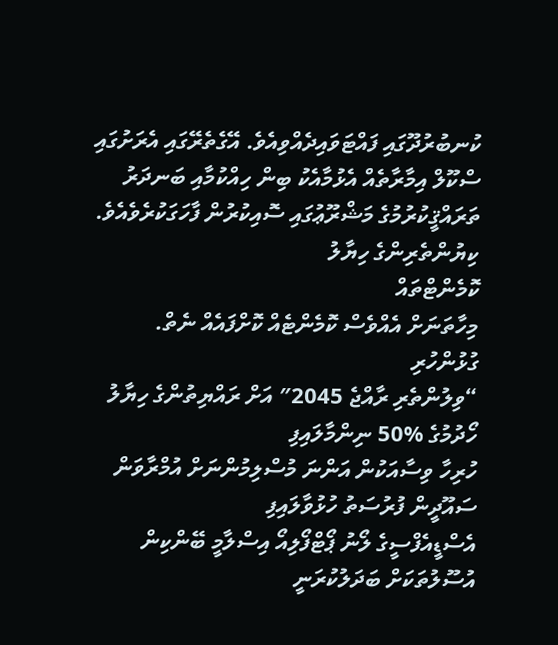ކުނބުރުދޫގައި ފައްޓަވައިދެއްވިއެވެ. އޭގެތެރޭގައި އެރަށުގައި ސްކޫލް އިމާރާތެއް އެޅުމާއެކު ބިން ހިއްކުމާއި ބަނދަރު ތަރައްޤީކުރުމުގެ މަޝްރޫޢުގައި ސޮއިކުރުން ފާހަގަކުރެވެއެވެ.
ކިޔުންތެރިންގެ ހިޔާލު
ކޮމެންޓްތައް
މިހާތަނަށް އެއްވެސް ކޮމެންޓެއް ކޮށްފައެއް ނެތް.
ގުޅުންހުރި
“ވިލުންތެރި ރާއްޖެ 2045″ އަށް ރައްޔިތުންގެ ހިޔާލު ހޯދުމުގެ %50 ނިންމާލައިފި
ހުރިހާ ވިސާއަކުން އަންނަ މުސްލިމުންނަށް އުމްރާވަން ސައޫދީން ފުރުސަތު ހުޅުވާލައިފި
އެސްޑީއެފްސީގެ ލޯނު ޕޯޓްފޯލިއޯ އިސްލާމީ ބޭންކިން އުސޫލުތަކަށް ބަދަލުކުރަނީ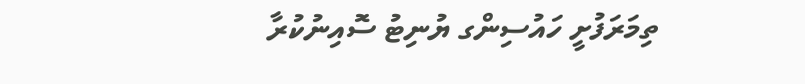ތިމަރަފުށީ ހައުސިންގ ޔުނިޓު ސޮއިނުކުރާ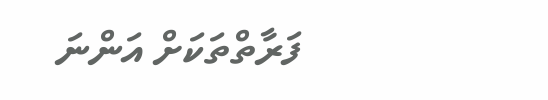ފަރާތްތަކަށް އަންނަ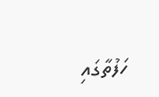ހަފުތާގައި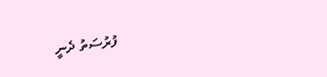ފުރުސަތު ދެނީ